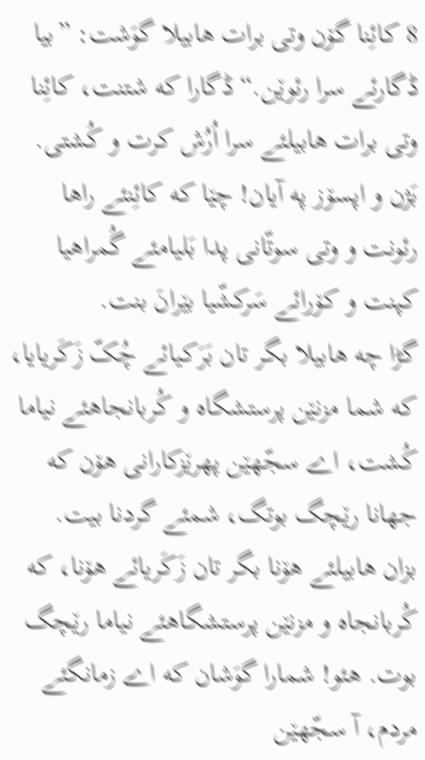8 کائِنا گۆن وتی برات هابیلا گوَشت: ”بیا ڈگارئے سرا رئوێن.“ ڈگارا که شتنت، کائِنا وتی برات هابیلئے سرا اُرُش کرت و کُشتی.
بَژن و اپسۆز په آیان! چێا که کائِنئے راها رئونت و وتی سوتّانی پدا بَلیامئے گُمراهیا کپنت و کۆرائے سَرکشّیا بێرانَ بنت.
گڑا چه هابیلا بگر تان بَرَکیائے چُکّ زَکَریایا، که شما مزنێن پرستشگاه و کُربانجاهئے نیاما کُشت، اے سجّهێن پهرێزکارانی هۆن که جهانا رێچگ بوتگ، شمئے گردنا بیت.
بزان هابیلئے هۆنا بگر تان زَکَریائے هۆنا، که کُربانجاه و مزنێن پرستشگاهئے نیاما رێچگ بوت. هئو! شمارا گوَشان که اے زمانگئے مردم، آ سجّهێن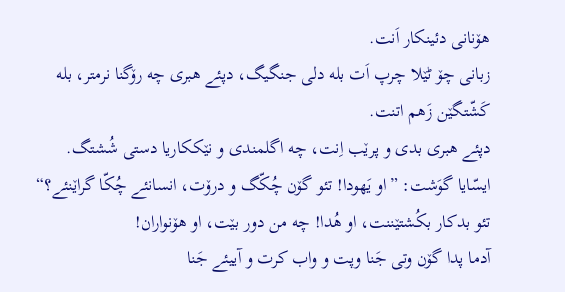هۆنانی دئینکار اَنت.
زبانی چۆ ٹێلا چرپ اَت بله دلی جنگیگ، دپئے هبری چه رۆگنا نرمتر، بله کَشّتگێن زَهم اتنت.
دپئے هبری بدی و پرێب اِنت، چه اگلمندی و نێککاریا دستی شُشتگ.
ایسّایا گوَشت: ”او یَهودا! تئو گۆن چُکّگ و درۆت، انسانئے چُکّا گراێنئے؟“
تئو بدکار بکُشتێننت، او هُدا! چه من دور بێت، او هۆنواران!
آدما پدا گۆن وتی جَنا وپت و واب کرت و آییئے جَنا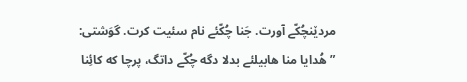مردێنچُکّے آورت. جَنا چُکّئے نام سئیت کرت. گوَشتی: ”هُدایا منا هابیلئے بدلا دگه چُکّے داتگ، پرچا که کائِنا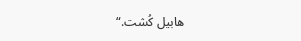هابیل کُشت.“